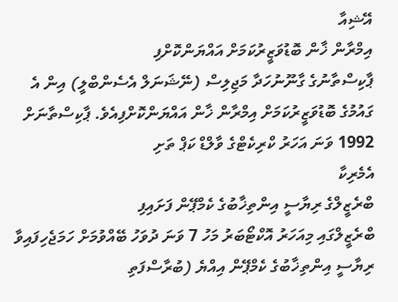އޭޝިއާ
އިމްރާން ޚާން ބޮޑުވަޒީރުކަމަށް އައްޔަންކޮށްފި
ޕާކިސްތާނުގެ ގާނޫނުހަދާ މަޖިލިސް (ނޭޝަނަލް އެސެންބްލީ) އިން އެ ގައުމުގެ ބޮޑުވަޒީރުކަމަށް އިމްރާން ޚާން އައްޔަންކޮށްފިއެވެ. ޕާކިސްތާނަށް 1992 ވަނަ އަހަރު ކްރިކެޓްގެ ވާލްޑް ކަޕް ތަށި
އެމެރިކާ
ބްރެޒީލްގެ ރިޔާސީ އިންތިޚާބުގެ ކެމްޕޭން ފަށައިފި
ބްރެޒީލްގައި މިއަހަރު އޮކްޓޯބަރު މަހު 7 ވަނަ ދުވަހު ބޭއްވުމަށް ހަމަޖެހިފައިވާ ރިޔާސީ އިންތިޚާބުގެ ކެމްޕޭން އިއްޔެ (ބުރާސްފަތި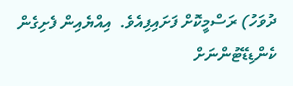ދުވަހު) ރަސްމީކޮށް ފަށައިފިއެވެ.  އިއްޔެއިން ފެށިގެން ކެންޑިޑޭޓުންނަށް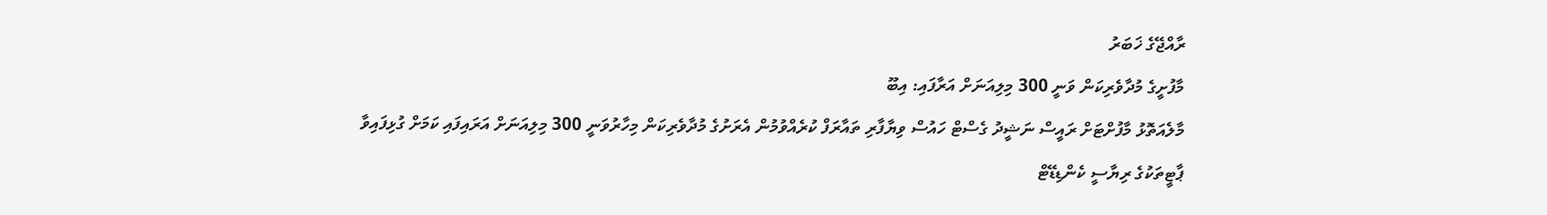ރާއްޖޭގެ ޚަބަރު
މާފުށީގެ މުދާވެރިކަން ވަނީ 300 މިލިއަނަށް އަރާފައި: އިބޫ
މާލެއަތޮޅު މާފުށްޓަށް ރައީސް ނަޝީދު ގެސްޓް ހައުސް ވިޔާފާރި ތައާރަފް ކުރެއްވުމުން އެރަށުގެ މުދާވެރިކަން މިހާރުވަނީ 300 މިލިއަނަށް އަރައިފައި ކަމަށް ގުޅިފައިވާ ޕާޓީތަކުގެ ރިޔާސީ ކެންޑިޑޭޓް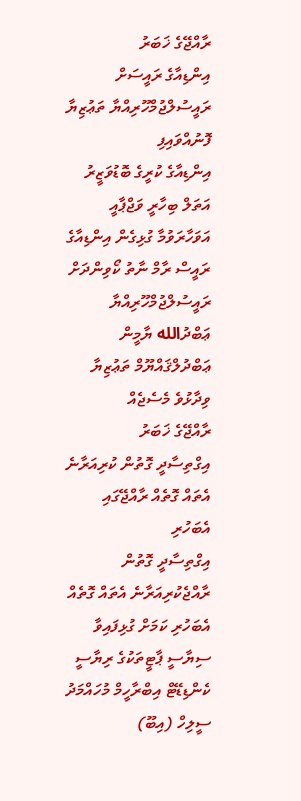ރާއްޖޭގެ ޚަބަރު
އިންޑިއާގެ ރައީސަށް ރައީސުލްޖުމްހޫރިއްޔާ ތަޢުޒިޔާ ފޮނުއްވައިފި
އިންޑިއާގެ ކުރީގެ ބޮޑުވަޒީރު އަތަލް ބިހާރީ ވަޖްޕާއީ އަވަހާރަވުމާ ގުޅިގެން އިންޑިއާގެ ރައީސް ރާމް ނާތު ކޯވިންދަށް ރައީސުލްޖުމްހޫރިއްޔާ ޢަބްދުالله ޔާމީން ޢަބްދުލްޤައްޔޫމް ތަޢުޒިޔާ ވިދާޅުވެ މެސެޖެއް
ރާއްޖޭގެ ޚަބަރު
އިގްތިސާދީ ގޮތުން ކުރިއަރާނެ އެތައް ގޮތެއް ރާއްޖޭގައި އެބަހުރި
އިގްތިސާދީ ގޮތުން ރާއްޖެކުރިއަރާނެ އެތައް ގޮތެއް އެބަހުރި ކަމަށް ގުޅިފައިވާ ސިޔާސީ ޕާޓީތަކުގެ ރިޔާސީ ކެންޑިޑޭޓް އިބްރާހީމް މުހައްމަދު ސީލިހް (އިބޫ)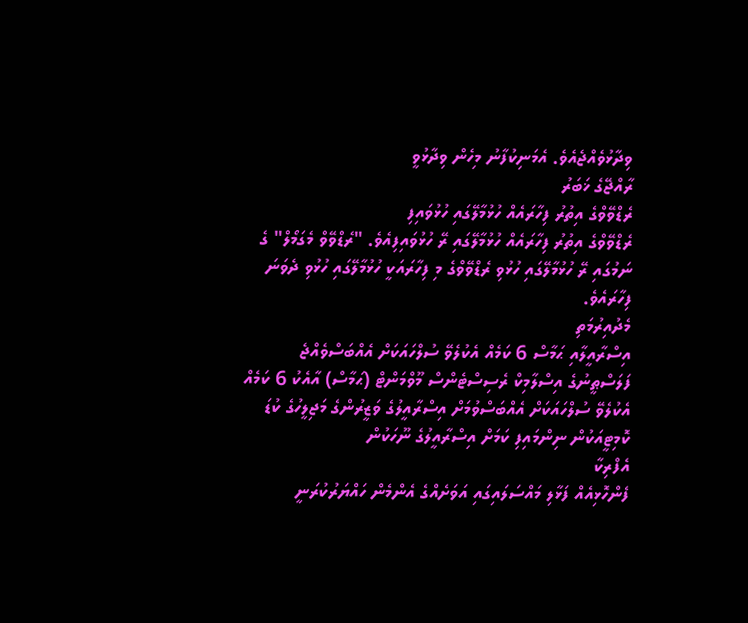ވިދާޅުވެއްޖެއެވެ. އެމަނިކުފާނު މިހެން ވިދާޅުވީ
ރާއްޖޭގެ ޚަބަރު
ރެޑްވޭވްގެ އިތުރު ފިހާރައެއް ހުޅުމާލޭގައި ހުޅުވައިފި
ރެޑްވޭވްގެ އިތުރު ފިހާރައެއް ހުޅުމާލޭގައި ރޭ ހުޅުވައިފިއެވެ. "ރެޑްވޭވް މެގަމޯލް" ގެ ނަމުގައި ރޭ ހުޅުމާލޭގައި ހުޅުވި ރެޑްވޭވްގެ މި ފިހާރައަކީ ހުޅުމާލޭގައި ހުޅުވި ދެވަނަ ފިހާރައެވެ.
މެދުއިރުމަތި
އިސްރާއީލާއި ޙަމާސް 6 ކަމެއް އެކުލެވޭ ސުލްހައަކަށް އެއްބަސްވެއްޖެ
ފަލަސްޠީނުގެ އިސްލާމިކް ރެސިސްޓެންސް މޫވްމަންޓް (ޙަމާސް) އާއެކު 6 ކަމެއް އެކުލެވޭ ސުލްހައަކަށް އެއްބަސްވުމަށް އިސްރާއީލުގެ ވަޒީރުންގެ މަޖިލީހުގެ ކުޑަ ކޮމިޓީއަކުން ނިންމައިފި ކަމަށް އިސްރާއީލުގެ ނޫހަކުން
އެފްރިކާ
ފެންހޮޅިއެއް ފަޅާލި މައްސަލައިގައި އަވަށެއްގެ އެންމެން ހައްޔަރުކުރަނީ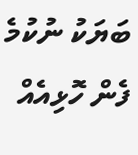ބަޔަކު ނުކުމެ ފެން ހޮޅިއެއް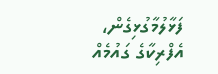ފަޅާލުމާގުޅިގެން، އެފްރިކާގެ ގައުމެއް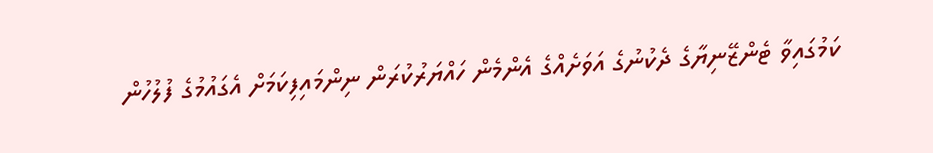ކަމުގައިވާ ޓެންޒޭނިޔާގެ ދެކުނުގެ އަވަށެއްގެ އެންމެން ހައްޔަރުކުރަން ނިންމައިފިކަމަށް އެގައުމުގެ ފުލުހުން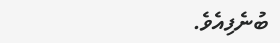ބުނެފިއެވެ.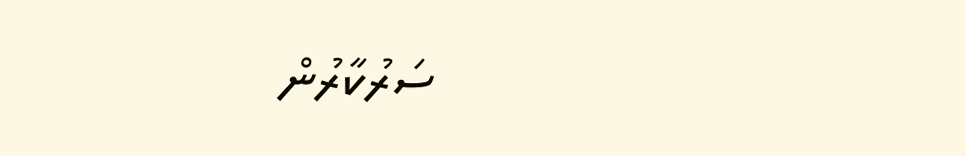ސަރުކާރުން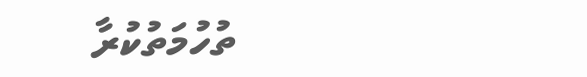ތުހުމަތުކުރާ